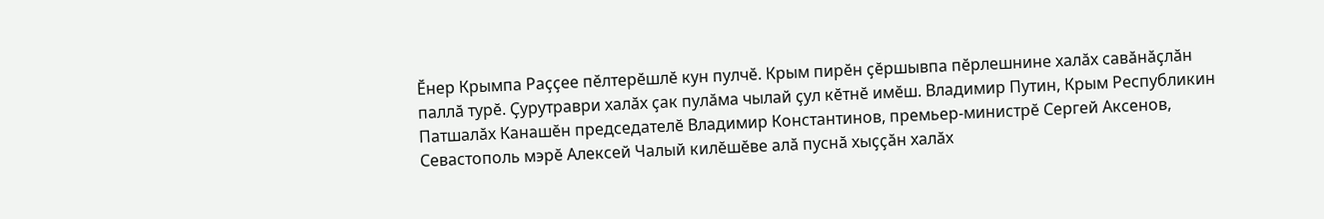Ӗнер Крымпа Раҫҫее пӗлтерӗшлӗ кун пулчӗ. Крым пирӗн ҫӗршывпа пӗрлешнине халӑх савӑнӑҫлӑн паллӑ турӗ. Ҫурутраври халӑх ҫак пулӑма чылай ҫул кӗтнӗ имӗш. Владимир Путин, Крым Республикин Патшалӑх Канашӗн председателӗ Владимир Константинов, премьер-министрӗ Сергей Аксенов, Севастополь мэрӗ Алексей Чалый килӗшӗве алӑ пуснӑ хыҫҫӑн халӑх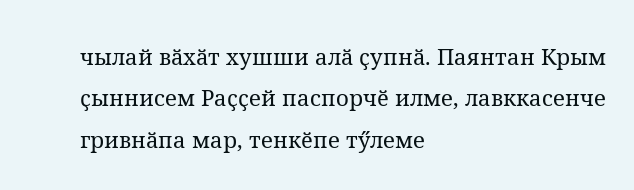чылай вӑхӑт хушши алӑ ҫупнӑ. Паянтан Крым ҫыннисем Раҫҫей паспорчӗ илме, лавккасенче гривнӑпа мар, тенкӗпе тӳлеме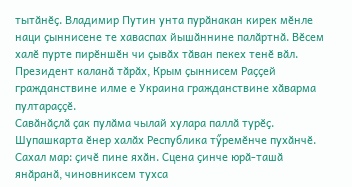тытӑнӗҫ. Владимир Путин унта пурӑнакан кирек мӗнле наци ҫыннисене те хаваспах йышӑннине палӑртнӑ. Вӗсем халӗ пурте пирӗншӗн чи ҫывӑх тӑван пекех тенӗ вӑл. Президент каланӑ тӑрӑх, Крым ҫыннисем Раҫҫей гражданствине илме е Украина гражданствине хӑварма пултараҫҫӗ.
Савӑнӑҫлӑ ҫак пулӑма чылай хулара паллӑ турӗҫ. Шупашкарта ӗнер халӑх Республика тӳремӗнче пухӑнчӗ. Сахал мар: ҫичӗ пине яхӑн. Сцена ҫинче юрӑ-ташӑ янӑранӑ, чиновниксем тухса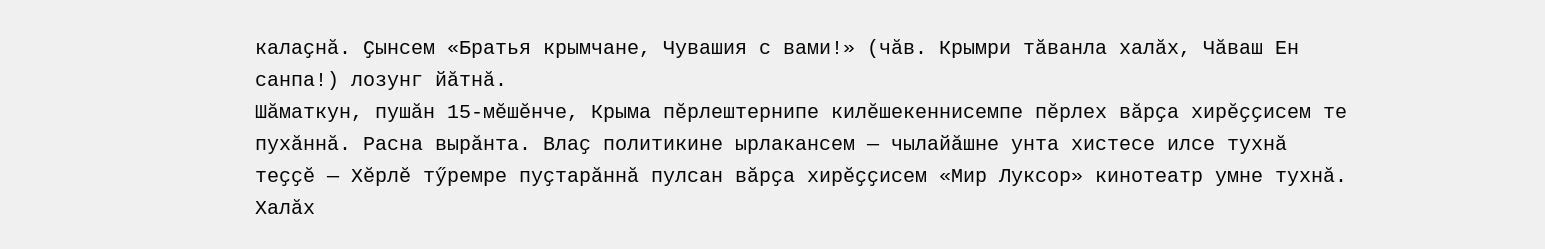калаҫнӑ. Ҫынсем «Братья крымчане, Чувашия с вами!» (чӑв. Крымри тӑванла халӑх, Чӑваш Ен санпа!) лозунг йӑтнӑ.
Шӑматкун, пушӑн 15-мӗшӗнче, Крыма пӗрлештернипе килӗшекеннисемпе пӗрлех вӑрҫа хирӗҫҫисем те пухӑннӑ. Расна вырӑнта. Влаҫ политикине ырлакансем — чылайӑшне унта хистесе илсе тухнӑ теҫҫӗ — Хӗрлӗ тӳремре пуҫтарӑннӑ пулсан вӑрҫа хирӗҫҫисем «Мир Луксор» кинотеатр умне тухнӑ.
Халӑх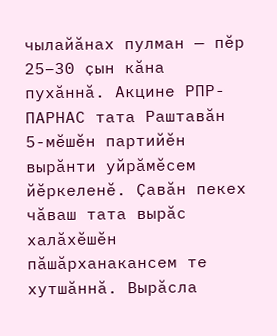чылайӑнах пулман — пӗр 25–30 ҫын кӑна пухӑннӑ. Акцине РПР-ПАРНАС тата Раштавӑн 5-мӗшӗн партийӗн вырӑнти уйрӑмӗсем йӗркеленӗ. Ҫавӑн пекех чӑваш тата вырӑс халӑхӗшӗн пӑшӑрханакансем те хутшӑннӑ. Вырӑсла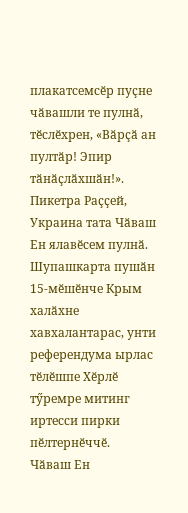плакатсемсӗр пуҫне чӑвашли те пулнӑ, тӗслӗхрен, «Вӑрҫӑ ан пултӑр! Эпир тӑнӑҫлӑхшӑн!».
Пикетра Раҫҫей, Украина тата Чӑваш Ен ялавӗсем пулнӑ.
Шупашкарта пушӑн 15-мӗшӗнче Крым халӑхне хавхалантарас, унти референдума ырлас тӗлӗшпе Хӗрлӗ тӳремре митинг иртесси пирки пӗлтернӗччӗ.
Чӑваш Ен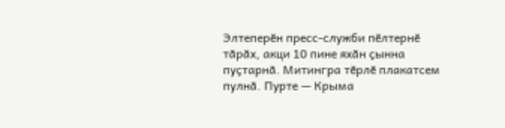Элтеперӗн пресс-служби пӗлтернӗ тӑрӑх, акци 10 пине яхӑн ҫынна пуҫтарнӑ. Митингра тӗрлӗ плакатсем пулнӑ. Пурте — Крыма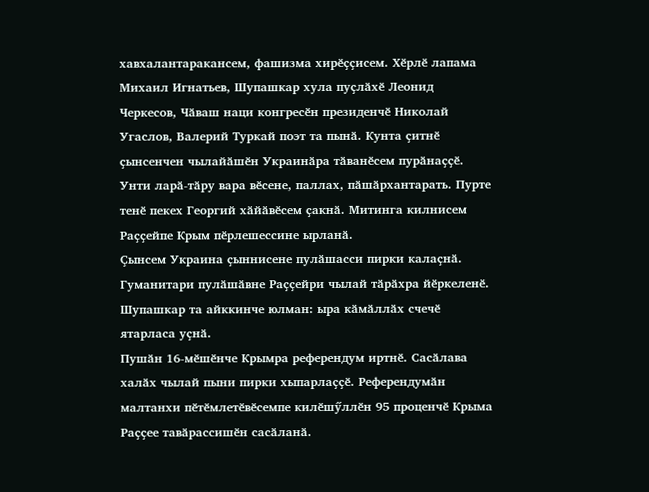хавхалантаракансем, фашизма хирӗҫҫисем. Хӗрлӗ лапама Михаил Игнатьев, Шупашкар хула пуҫлӑхӗ Леонид Черкесов, Чӑваш наци конгресӗн президенчӗ Николай Угаслов, Валерий Туркай поэт та пынӑ. Кунта ҫитнӗ ҫынсенчен чылайӑшӗн Украинӑра тӑванӗсем пурӑнаҫҫӗ. Унти ларӑ-тӑру вара вӗсене, паллах, пӑшӑрхантарать. Пурте тенӗ пекех Георгий хӑйӑвӗсем ҫакнӑ. Митинга килнисем Раҫҫейпе Крым пӗрлешессине ырланӑ.
Ҫынсем Украина ҫыннисене пулӑшасси пирки калаҫнӑ. Гуманитари пулӑшӑвне Раҫҫейри чылай тӑрӑхра йӗркеленӗ. Шупашкар та айккинче юлман: ыра кӑмӑллӑх счечӗ ятарласа уҫнӑ.
Пушӑн 16-мӗшӗнче Крымра референдум иртнӗ. Сасӑлава халӑх чылай пыни пирки хыпарлаҫҫӗ. Референдумӑн малтанхи пӗтӗмлетӗвӗсемпе килӗшӳллӗн 95 проценчӗ Крыма Раҫҫее тавӑрассишӗн сасӑланӑ.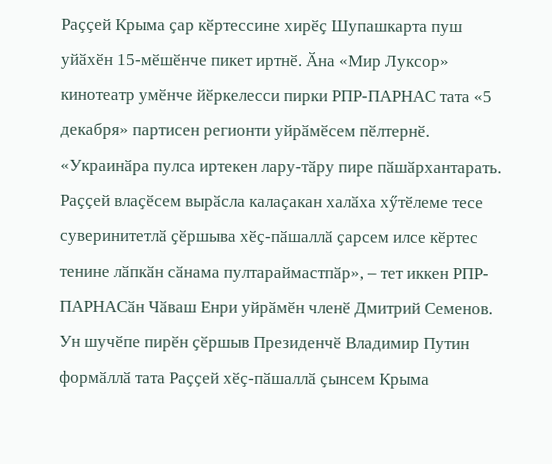Раҫҫей Крыма ҫар кӗртессине хирӗҫ Шупашкарта пуш уйӑхӗн 15-мӗшӗнче пикет иртнӗ. Ӑна «Мир Луксор» кинотеатр умӗнче йӗркелесси пирки РПР-ПАРНАС тата «5 декабря» партисен регионти уйрӑмӗсем пӗлтернӗ.
«Украинӑра пулса иртекен лару-тӑру пире пӑшӑрхантарать. Раҫҫей влаҫӗсем вырӑсла калаҫакан халӑха хӳтӗлеме тесе суверинитетлӑ ҫӗршыва хӗҫ-пӑшаллӑ ҫарсем илсе кӗртес тенине лӑпкӑн сӑнама пултараймастпӑр», – тет иккен РПР-ПАРНАСӑн Чӑваш Енри уйрӑмӗн членӗ Дмитрий Семенов. Ун шучӗпе пирӗн ҫӗршыв Президенчӗ Владимир Путин формӑллӑ тата Раҫҫей хӗҫ-пӑшаллӑ ҫынсем Крыма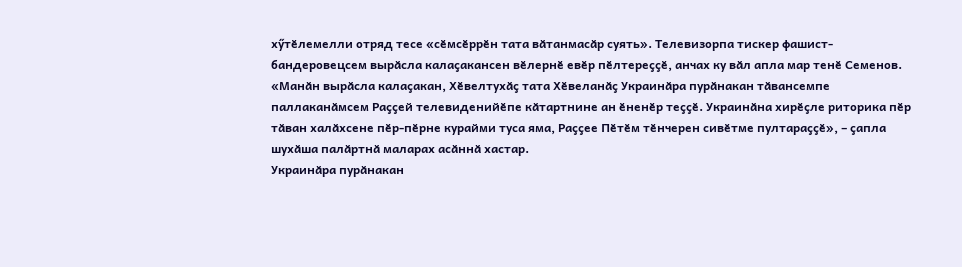хӳтӗлемелли отряд тесе «сӗмсӗррӗн тата вӑтанмасӑр суять». Телевизорпа тискер фашист-бандеровецсем вырӑсла калаҫакансен вӗлернӗ евӗр пӗлтереҫҫӗ, анчах ку вӑл апла мар тенӗ Семенов. «Манӑн вырӑсла калаҫакан, Хӗвелтухӑҫ тата Хӗвеланӑҫ Украинӑра пурӑнакан тӑвансемпе паллаканӑмсем Раҫҫей телевиденийӗпе кӑтартнине ан ӗненӗр теҫҫӗ. Украинӑна хирӗҫле риторика пӗр тӑван халӑхсене пӗр-пӗрне курайми туса яма, Раҫҫее Пӗтӗм тӗнчерен сивӗтме пултараҫҫӗ», – ҫапла шухӑша палӑртнӑ маларах асӑннӑ хастар.
Украинӑра пурӑнакан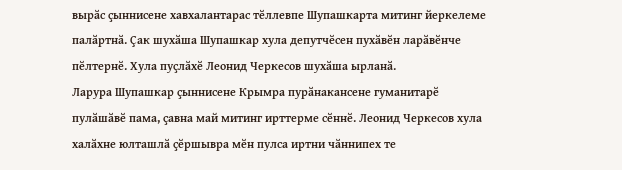вырӑс ҫыннисене хавхалантарас тӗллевпе Шупашкарта митинг йеркелеме палӑртнӑ. Ҫак шухӑша Шупашкар хула депутчӗсен пухӑвӗн ларӑвӗнче пӗлтернӗ. Хула пуҫлӑхӗ Леонид Черкесов шухӑша ырланӑ.
Ларура Шупашкар ҫыннисене Крымра пурӑнакансене гуманитарӗ пулӑшӑвӗ пама, ҫавна май митинг ирттерме сӗннӗ. Леонид Черкесов хула халӑхне юлташлӑ ҫӗршывра мӗн пулса иртни чӑннипех те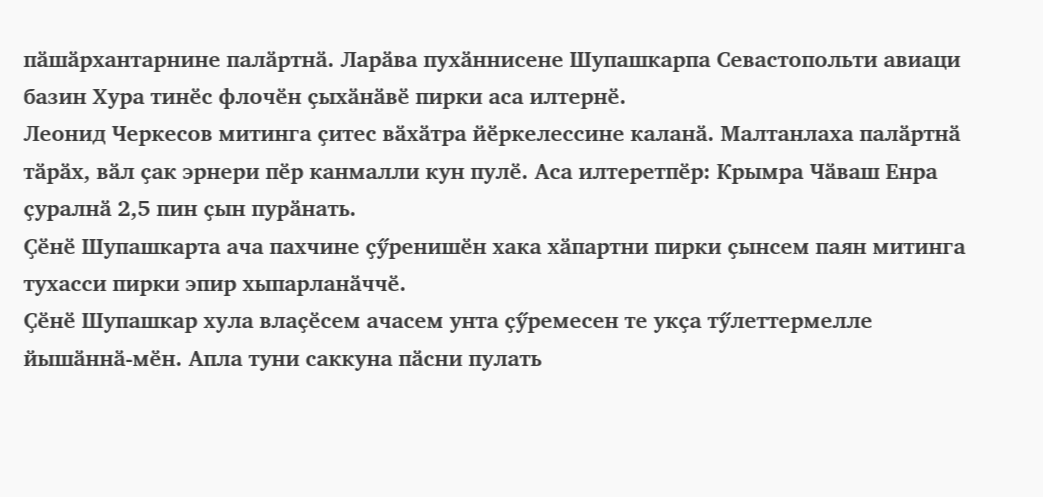пӑшӑрхантарнине палӑртнӑ. Ларӑва пухӑннисене Шупашкарпа Севастопольти авиаци базин Хура тинӗс флочӗн ҫыхӑнӑвӗ пирки аса илтернӗ.
Леонид Черкесов митинга ҫитес вӑхӑтра йӗркелессине каланӑ. Малтанлаха палӑртнӑ тӑрӑх, вӑл ҫак эрнери пӗр канмалли кун пулӗ. Аса илтеретпӗр: Крымра Чӑваш Енра ҫуралнӑ 2,5 пин ҫын пурӑнать.
Ҫӗнӗ Шупашкарта ача пахчине ҫӳренишӗн хака хӑпартни пирки ҫынсем паян митинга тухасси пирки эпир хыпарланӑччӗ.
Ҫӗнӗ Шупашкар хула влаҫӗсем ачасем унта ҫӳремесен те укҫа тӳлеттермелле йышӑннӑ-мӗн. Апла туни саккуна пӑсни пулать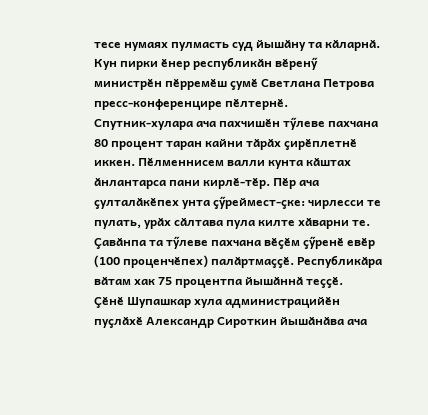тесе нумаях пулмасть суд йышӑну та кӑларнӑ. Кун пирки ӗнер республикӑн вӗренӳ министрӗн пӗрремӗш ҫумӗ Светлана Петрова пресс-конференцире пӗлтернӗ.
Спутник-хулара ача пахчишӗн тӳлеве пахчана 80 процент таран кайни тӑрӑх ҫирӗплетнӗ иккен. Пӗлменнисем валли кунта кӑштах ӑнлантарса пани кирлӗ-тӗр. Пӗр ача ҫулталӑкӗпех унта ҫӳреймест-ҫке: чирлесси те пулать, урӑх сӑлтава пула килте хӑварни те. Ҫавӑнпа та тӳлеве пахчана вӗҫӗм ҫӳренӗ евӗр (100 проценчӗпех) палӑртмаҫҫӗ. Республикӑра вӑтам хак 75 процентпа йышӑннӑ теҫҫӗ.
Ҫӗнӗ Шупашкар хула администрацийӗн пуҫлӑхӗ Александр Сироткин йышӑнӑва ача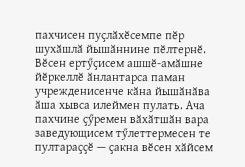пахчисен пуҫлӑхӗсемпе пӗр шухӑшлӑ йышӑннине пӗлтернӗ. Вӗсен ертӳҫисем ашшӗ-амӑшне йӗркеллӗ ӑнлантарса паман учрежденисенче кӑна йышӑнӑва ӑша хывса илеймен пулать. Ача пахчине ҫӳремен вӑхӑтшӑн вара заведующисем тӳлеттермесен те пултараҫҫӗ — ҫакна вӗсен хӑйсем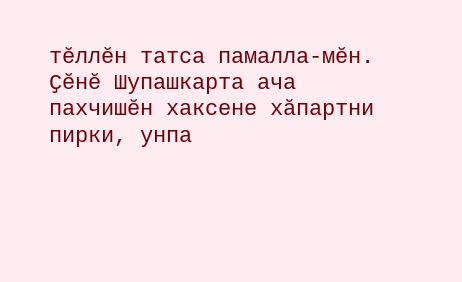тӗллӗн татса памалла-мӗн.
Ҫӗнӗ Шупашкарта ача пахчишӗн хаксене хӑпартни пирки, унпа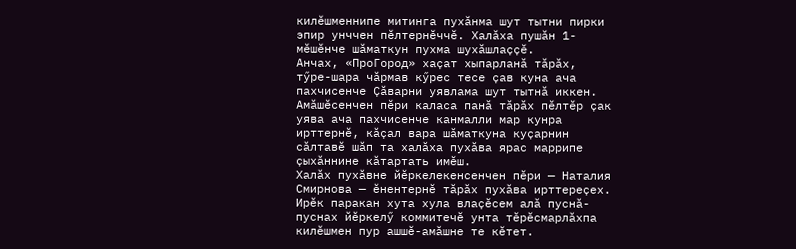килӗшменнипе митинга пухӑнма шут тытни пирки эпир унччен пӗлтернӗччӗ. Халӑха пушӑн 1-мӗшӗнче шӑматкун пухма шухӑшлаҫҫӗ.
Анчах, «ПроГород» хаҫат хыпарланӑ тӑрӑх, тӳре-шара чӑрмав кӳрес тесе ҫав куна ача пахчисенче Ҫӑварни уявлама шут тытнӑ иккен. Амӑшӗсенчен пӗри каласа панӑ тӑрӑх пӗлтӗр ҫак уява ача пахчисенче канмалли мар кунра ирттернӗ, кӑҫал вара шӑматкуна куҫарнин сӑлтавӗ шӑп та халӑха пухӑва ярас маррипе ҫыхӑннине кӑтартать имӗш.
Халӑх пухӑвне йӗркелекенсенчен пӗри — Наталия Смирнова — ӗнентернӗ тӑрӑх пухӑва ирттереҫех. Ирӗк паракан хута хула влаҫӗсем алӑ пуснӑ-пуснах йӗркелӳ коммитечӗ унта тӗрӗсмарлӑхпа килӗшмен пур ашшӗ-амӑшне те кӗтет.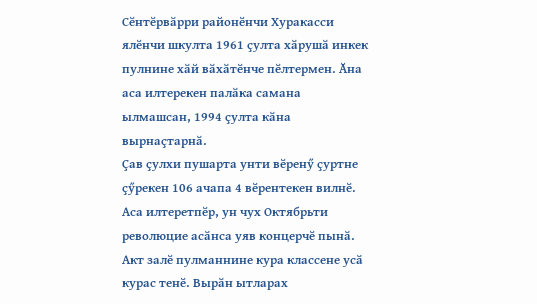Сӗнтӗрвӑрри районӗнчи Хуракасси ялӗнчи шкулта 1961 ҫулта хӑрушӑ инкек пулнине хӑй вӑхӑтӗнче пӗлтермен. Ӑна аса илтерекен палӑка самана ылмашсан, 1994 ҫулта кӑна вырнаҫтарнӑ.
Ҫав ҫулхи пушарта унти вӗренӳ ҫуртне ҫӳрекен 106 ачапа 4 вӗрентекен вилнӗ. Аса илтеретпӗр, ун чух Октябрьти революцие асӑнса уяв концерчӗ пынӑ. Акт залӗ пулманнине кура классене усӑ курас тенӗ. Вырӑн ытларах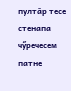пултӑр тесе стенапа чӳречесем патне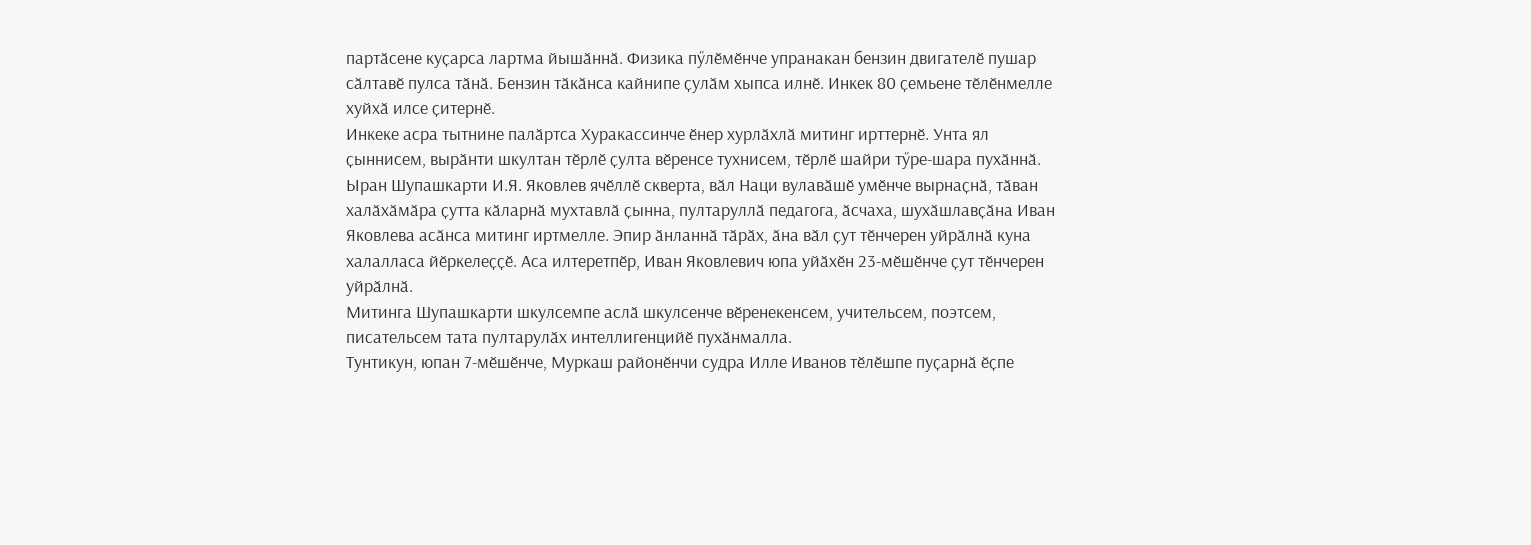партӑсене куҫарса лартма йышӑннӑ. Физика пӳлӗмӗнче упранакан бензин двигателӗ пушар сӑлтавӗ пулса тӑнӑ. Бензин тӑкӑнса кайнипе ҫулӑм хыпса илнӗ. Инкек 80 ҫемьене тӗлӗнмелле хуйхӑ илсе ҫитернӗ.
Инкеке асра тытнине палӑртса Хуракассинче ӗнер хурлӑхлӑ митинг ирттернӗ. Унта ял ҫыннисем, вырӑнти шкултан тӗрлӗ ҫулта вӗренсе тухнисем, тӗрлӗ шайри тӳре-шара пухӑннӑ.
Ыран Шупашкарти И.Я. Яковлев ячӗллӗ скверта, вӑл Наци вулавӑшӗ умӗнче вырнаҫнӑ, тӑван халӑхӑмӑра ҫутта кӑларнӑ мухтавлӑ ҫынна, пултаруллӑ педагога, ӑсчаха, шухӑшлавҫӑна Иван Яковлева асӑнса митинг иртмелле. Эпир ӑнланнӑ тӑрӑх, ӑна вӑл ҫут тӗнчерен уйрӑлнӑ куна халалласа йӗркелеҫҫӗ. Аса илтеретпӗр, Иван Яковлевич юпа уйӑхӗн 23-мӗшӗнче ҫут тӗнчерен уйрӑлнӑ.
Митинга Шупашкарти шкулсемпе аслӑ шкулсенче вӗренекенсем, учительсем, поэтсем, писательсем тата пултарулӑх интеллигенцийӗ пухӑнмалла.
Тунтикун, юпан 7-мӗшӗнче, Муркаш районӗнчи судра Илле Иванов тӗлӗшпе пуҫарнӑ ӗҫпе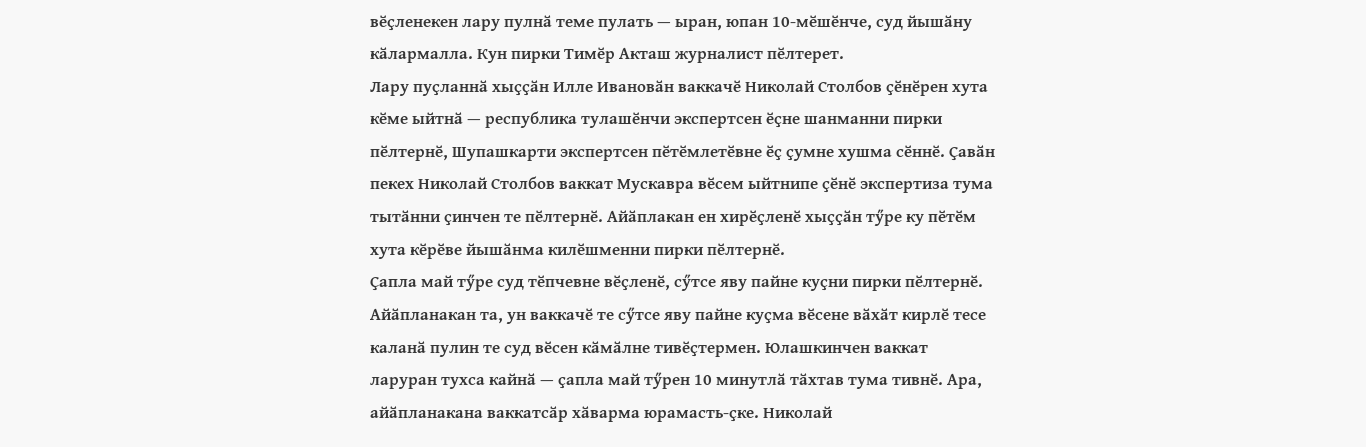вӗҫленекен лару пулнӑ теме пулать — ыран, юпан 10-мӗшӗнче, суд йышӑну кӑлармалла. Кун пирки Тимӗр Акташ журналист пӗлтерет.
Лару пуҫланнӑ хыҫҫӑн Илле Ивановӑн ваккачӗ Николай Столбов ҫӗнӗрен хута кӗме ыйтнӑ — республика тулашӗнчи экспертсен ӗҫне шанманни пирки пӗлтернӗ, Шупашкарти экспертсен пӗтӗмлетӗвне ӗҫ ҫумне хушма сӗннӗ. Ҫавӑн пекех Николай Столбов ваккат Мускавра вӗсем ыйтнипе ҫӗнӗ экспертиза тума тытӑнни ҫинчен те пӗлтернӗ. Айӑплакан ен хирӗҫленӗ хыҫҫӑн тӳре ку пӗтӗм хута кӗрӗве йышӑнма килӗшменни пирки пӗлтернӗ.
Ҫапла май тӳре суд тӗпчевне вӗҫленӗ, сӳтсе яву пайне куҫни пирки пӗлтернӗ. Айӑпланакан та, ун ваккачӗ те сӳтсе яву пайне куҫма вӗсене вӑхӑт кирлӗ тесе каланӑ пулин те суд вӗсен кӑмӑлне тивӗҫтермен. Юлашкинчен ваккат ларуран тухса кайнӑ — ҫапла май тӳрен 10 минутлӑ тӑхтав тума тивнӗ. Ара, айӑпланакана ваккатсӑр хӑварма юрамасть-ҫке. Николай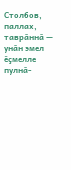Столбов, паллах, таврӑннӑ — унӑн эмел ӗҫмелле пулнӑ-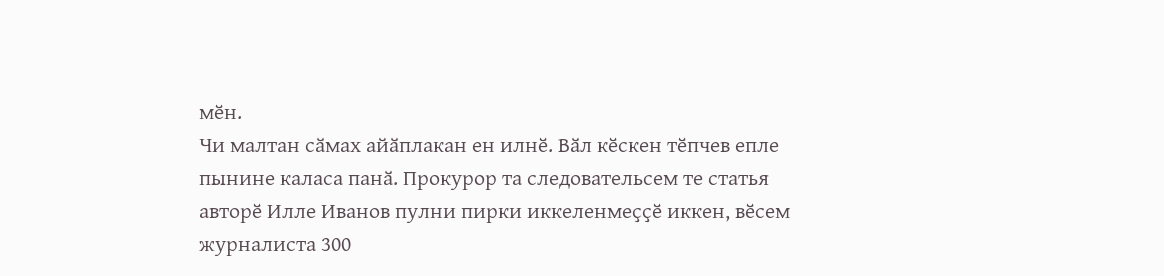мӗн.
Чи малтан сӑмах айӑплакан ен илнӗ. Вӑл кӗскен тӗпчев епле пынине каласа панӑ. Прокурор та следовательсем те статья авторӗ Илле Иванов пулни пирки иккеленмеҫҫӗ иккен, вӗсем журналиста 300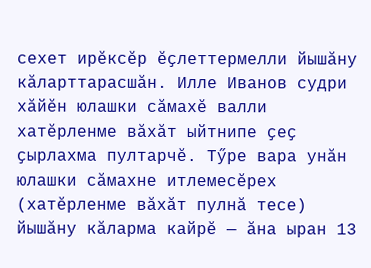сехет ирӗксӗр ӗҫлеттермелли йышӑну кӑларттарасшӑн. Илле Иванов судри хӑйӗн юлашки сӑмахӗ валли хатӗрленме вӑхӑт ыйтнипе ҫеҫ ҫырлахма пултарчӗ. Тӳре вара унӑн юлашки сӑмахне итлемесӗрех (хатӗрленме вӑхӑт пулнӑ тесе) йышӑну кӑларма кайрӗ — ӑна ыран 13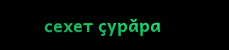сехет ҫурӑра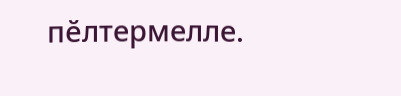пӗлтермелле.